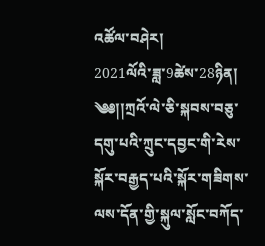འཚོལ་བཤེར།
2021ལོའི་ཟླ་9ཚེས་28ཉིན།
༄༅།།ཀྲའོ་ལེ་ཅི་སྐབས་བཅུ་དགུ་པའི་ཀྲུང་དབྱང་གི་རེས་སྐོར་བརྒྱད་པའི་སྐོར་གཟིགས་ལས་དོན་གྱི་སྐུལ་སློང་བཀོད་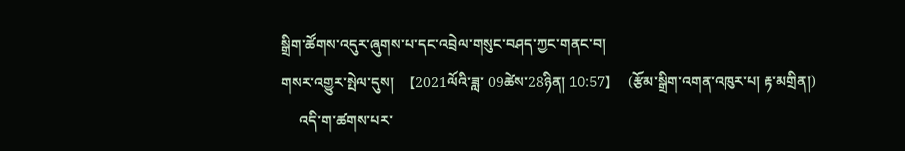སྒྲིག་ཚོགས་འདུར་ཞུགས་པ་དང་འབྲེལ་གསུང་བཤད་ཀྱང་གནང་བ།
གསར་འགྱུར་སྤེལ་དུས།  【2021ལོའི་ཟླ་ 09ཚེས་28ཉིན། 10:57】   (རྩོམ་སྒྲིག་འགན་འཁུར་པ། རྟ་མགྲིན།)
     འདི་ག་ཚགས་པར་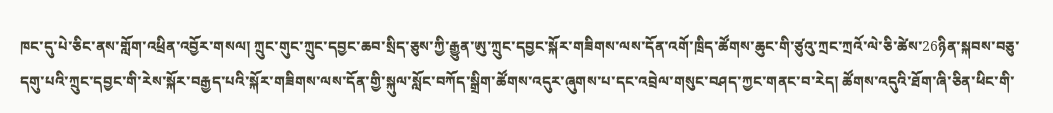ཁང་དུ་པེ་ཅིང་ནས་གློག་འཕྲིན་འབྱོར་གསལ། ཀྲུང་གུང་ཀྲུང་དབྱང་ཆབ་སྲིད་ཅུས་ཀྱི་རྒྱུན་ཨུ་ཀྲུང་དབྱང་སྐོར་གཟིགས་ལས་དོན་འགོ་ཁྲིད་ཚོགས་ཆུང་གི་ཙུའུ་ཀྲང་ཀྲའོ་ལེ་ཅི་ཚེས་26ཉིན་སྐབས་བཅུ་དགུ་པའི་ཀྲུང་དབྱང་གི་རེས་སྐོར་བརྒྱད་པའི་སྐོར་གཟིགས་ལས་དོན་གྱི་སྐུལ་སློང་བཀོད་སྒྲིག་ཚོགས་འདུར་ཞུགས་པ་དང་འབྲེལ་གསུང་བཤད་ཀྱང་གནང་བ་རེད། ཚོགས་འདུའི་ཐོག་ཞི་ཅིན་ཕིང་གི་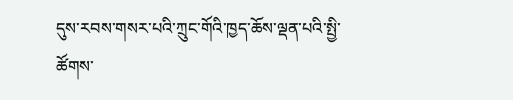དུས་རབས་གསར་པའི་ཀྲུང་གོའི་ཁྱད་ཆོས་ལྡན་པའི་སྤྱི་ཚོགས་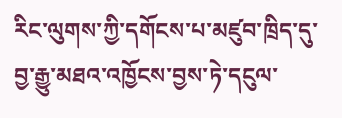རིང་ལུགས་ཀྱི་དགོངས་པ་མཛུབ་ཁྲིད་དུ་བྱ་རྒྱུ་མཐའ་འཁྱོངས་བྱས་ཏེ་དངུལ་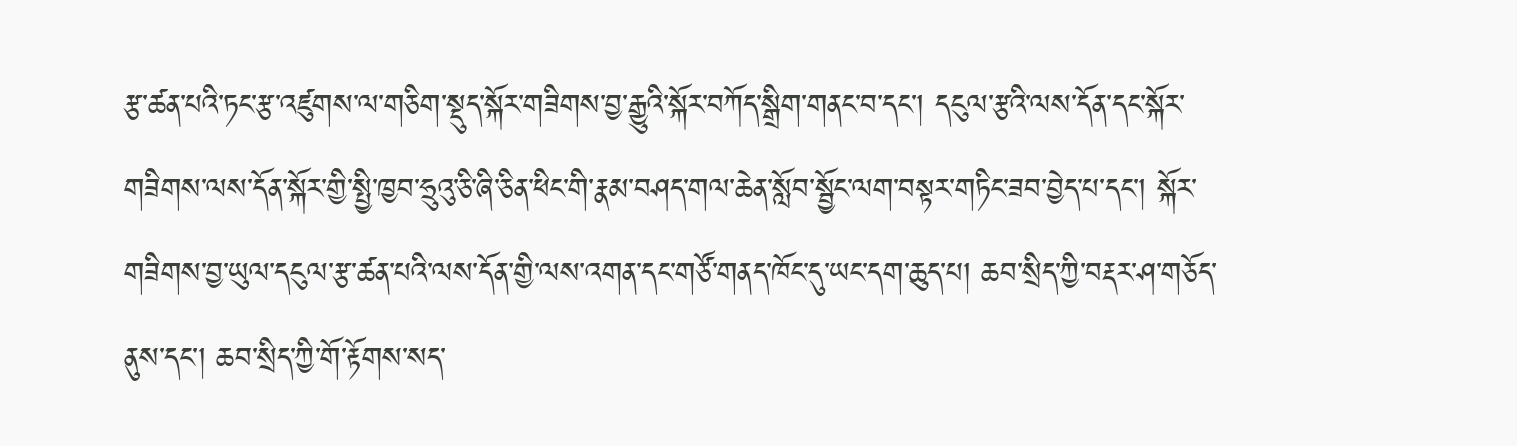རྩ་ཚན་པའི་ཏང་རྩ་འཛུགས་ལ་གཅིག་སྡུད་སྐོར་གཟིགས་བྱ་རྒྱུའི་སྐོར་བཀོད་སྒྲིག་གནང་བ་དང་། དངུལ་རྩའི་ལས་དོན་དང་སྐོར་གཟིགས་ལས་དོན་སྐོར་གྱི་སྤྱི་ཁྱབ་ཧྲུའུ་ཅི་ཞི་ཅིན་ཕིང་གི་རྣམ་བཤད་གལ་ཆེན་སློབ་སྦྱོང་ལག་བསྟར་གཏིང་ཟབ་བྱེད་པ་དང་། སྐོར་གཟིགས་བྱ་ཡུལ་དངུལ་རྩ་ཚན་པའི་ལས་དོན་གྱི་ལས་འགན་དང་གཙོ་གནད་ཁོང་དུ་ཡང་དག་ཆུད་པ། ཆབ་སྲིད་ཀྱི་བརྡར་ཤ་གཅོད་ནུས་དང་། ཆབ་སྲིད་ཀྱི་གོ་རྟོགས་སད་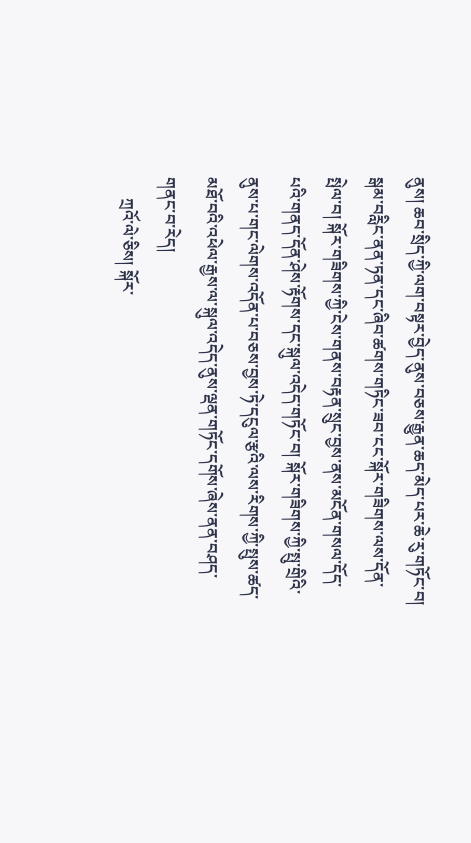ནུས། ཆབ་སྲིད་ཀྱི་ལག་བསྟར་བྱེད་ནུས་བཅས་རྒྱུན་ཆད་མེད་པར་ཆེ་རུ་གཏོང་བ། སྒམ་བརླིང་ནན་ཏན་དང་ཞིབ་ཚགས་གཏིང་ཟབ་ངང་སྐོར་གཟིགས་ལས་དོན་སྤེལ་བ། སྐོར་གཟིགས་ཀྱི་ངེས་གནས་བརྟན་སྲུང་བྱས་ནས་མངོན་གསལ་དོད་པའི་གནད་དོན་ཤེས་རྟོགས་དང་སྐུལ་འདེད་གཏོང་བ། སྐོར་གཟིགས་ཀྱི་སྤུ་གྲིའི་ནུས་པ་གང་ལེགས་འདོན་པ་བཅས་བྱས་ཏེ་དངུལ་རྩའི་ལས་རིགས་ཀྱི་སྤུས་ཚད་མཐོ་བའི་འཕེལ་རྒྱས་ལ་སྐུལ་འདེད་ནུས་ལྡན་གཏོང་དགོས་ཞེས་ནན་བཤད་གནང་བ་རེད།
     ཀྲའོ་ལེ་ཅིས། སྐོར་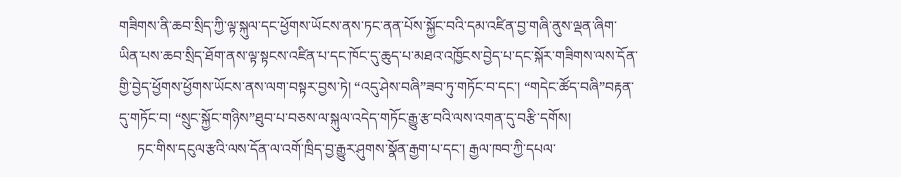གཟིགས་ནི་ཆབ་སྲིད་ཀྱི་ལྟ་སྐུལ་དང་ཕྱོགས་ཡོངས་ནས་ཏང་ནན་པོས་སྐྱོང་བའི་དམ་འཛིན་བྱ་གཞི་ནུས་ལྡན་ཞིག་ཡིན་པས་ཆབ་སྲིད་ཐོག་ནས་ལྟ་སྟངས་འཛིན་པ་དང་ཁོང་དུ་ཆུད་པ་མཐའ་འཁྱོངས་བྱེད་པ་དང་སྐོར་གཟིགས་ལས་དོན་གྱི་བྱེད་ཕྱོགས་ཕྱོགས་ཡོངས་ནས་ལག་བསྟར་བྱས་ཏེ། “འདུ་ཤེས་བཞི”ཟབ་ཏུ་གཏོང་བ་དང་། “གདེང་ཚོད་བཞི”བརྟན་དུ་གཏོང་བ། “སྲུང་སྐྱོང་གཉིས”ཐུབ་པ་བཅས་ལ་སྐུལ་འདེད་གཏོང་རྒྱུ་རྩ་བའི་ལས་འགན་དུ་བརྩི་དགོས།
     ཏང་གིས་དངུལ་རྩའི་ལས་དོན་ལ་འགོ་ཁྲིད་བྱ་རྒྱུར་ཤུགས་སྣོན་རྒྱག་པ་དང་། རྒྱལ་ཁབ་ཀྱི་དཔལ་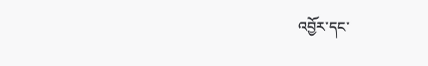འབྱོར་དང་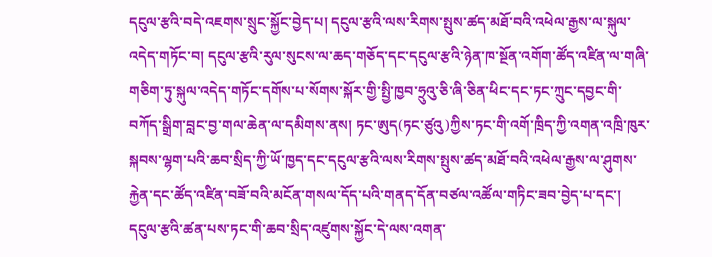དངུལ་རྩའི་བདེ་འཇགས་སྲུང་སྐྱོང་བྱེད་པ། དངུལ་རྩའི་ལས་རིགས་སྤུས་ཚད་མཐོ་བའི་འཕེལ་རྒྱས་ལ་སྐུལ་འདེད་གཏོང་བ། དངུལ་རྩའི་རུལ་སུངས་ལ་ཆད་གཅོད་དང་དངུལ་རྩའི་ཉེན་ཁ་སྔོན་འགོག་ཚོད་འཛིན་ལ་གཞི་གཅིག་ཏུ་སྐུལ་འདེད་གཏོང་དགོས་པ་སོགས་སྐོར་གྱི་སྤྱི་ཁྱབ་ཧྲུའུ་ཅི་ཞི་ཅིན་ཕིང་དང་ཏང་ཀྲུང་དབྱང་གི་བཀོད་སྒྲིག་བླང་བྱ་གལ་ཆེན་ལ་དམིགས་ནས། ཏང་ཨུད(ཏང་ཙུའུ)ཀྱིས་ཏང་གི་འགོ་ཁྲིད་ཀྱི་འགན་འཁྲི་ཁུར་སྐབས་ལྷག་པའི་ཆབ་སྲིད་ཀྱི་ཡོ་ཁྱད་དང་དངུལ་རྩའི་ལས་རིགས་སྤུས་ཚད་མཐོ་བའི་འཕེལ་རྒྱས་ལ་ཤུགས་རྐྱེན་དང་ཚོད་འཛིན་བཟོ་བའི་མངོན་གསལ་དོད་པའི་གནད་དོན་བཙལ་འཚོལ་གཏིང་ཟབ་བྱེད་པ་དང་། དངུལ་རྩའི་ཚན་པས་ཏང་གི་ཆབ་སྲིད་འཛུགས་སྐྱོང་དེ་ལས་འགན་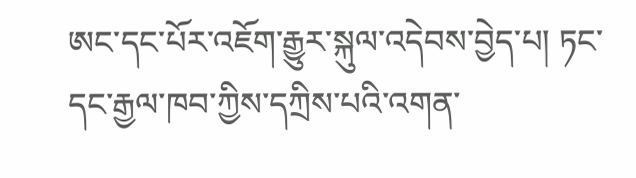ཨང་དང་པོར་འཇོག་རྒྱུར་སྐུལ་འདེབས་བྱེད་པ། ཏང་དང་རྒྱལ་ཁབ་ཀྱིས་དཀྲིས་པའི་འགན་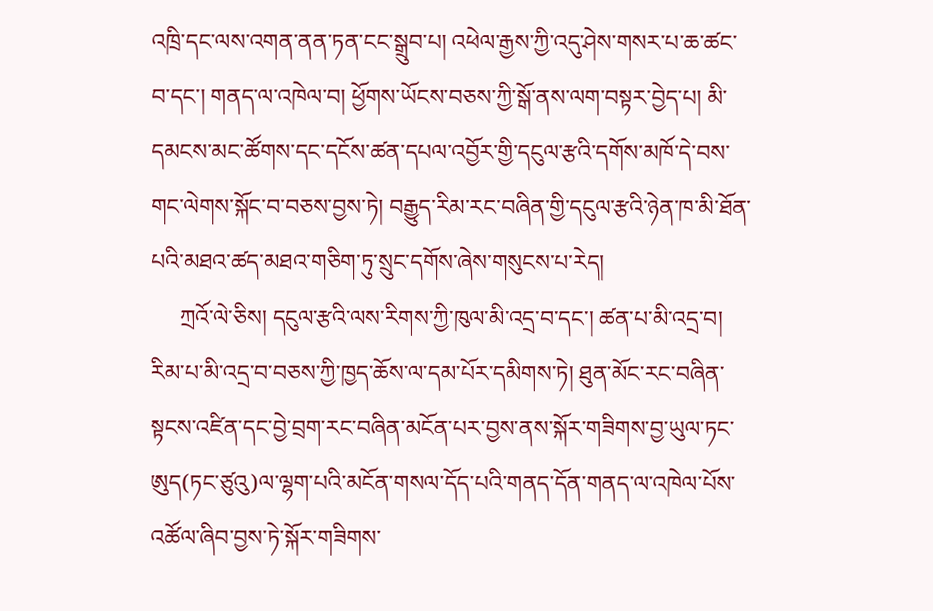འཁྲི་དང་ལས་འགན་ནན་ཏན་ངང་སྒྲུབ་པ། འཕེལ་རྒྱས་ཀྱི་འདུ་ཤེས་གསར་པ་ཆ་ཚང་བ་དང་། གནད་ལ་འཁེལ་བ། ཕྱོགས་ཡོངས་བཅས་ཀྱི་སྒོ་ནས་ལག་བསྟར་བྱེད་པ། མི་དམངས་མང་ཚོགས་དང་དངོས་ཚན་དཔལ་འབྱོར་གྱི་དངུལ་རྩའི་དགོས་མཁོ་དེ་བས་གང་ལེགས་སྐོང་བ་བཅས་བྱས་ཏེ། བརྒྱུད་རིམ་རང་བཞིན་གྱི་དངུལ་རྩའི་ཉེན་ཁ་མི་ཐོན་པའི་མཐའ་ཚད་མཐའ་གཅིག་ཏུ་སྲུང་དགོས་ཞེས་གསུངས་པ་རེད།
     ཀྲའོ་ལེ་ཅིས། དངུལ་རྩའི་ལས་རིགས་ཀྱི་ཁུལ་མི་འདྲ་བ་དང་། ཚན་པ་མི་འདྲ་བ། རིམ་པ་མི་འདྲ་བ་བཅས་ཀྱི་ཁྱད་ཆོས་ལ་དམ་པོར་དམིགས་ཏེ། ཐུན་མོང་རང་བཞིན་སྟངས་འཛིན་དང་བྱེ་བྲག་རང་བཞིན་མངོན་པར་བྱས་ནས་སྐོར་གཟིགས་བྱ་ཡུལ་ཏང་ཨུད(ཏང་ཙུའུ)ལ་ལྷག་པའི་མངོན་གསལ་དོད་པའི་གནད་དོན་གནད་ལ་འཁེལ་པོས་འཚོལ་ཞིབ་བྱས་ཏེ་སྐོར་གཟིགས་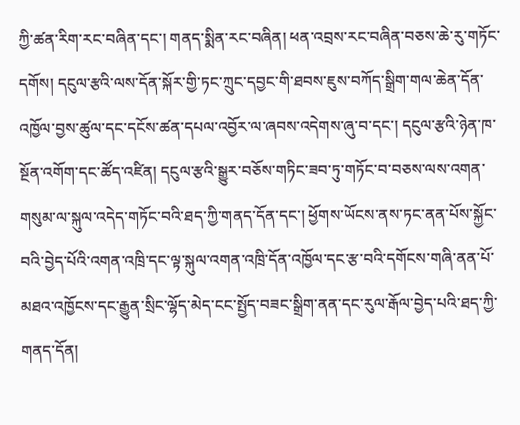ཀྱི་ཚན་རིག་རང་བཞིན་དང་། གནད་སྨིན་རང་བཞིན། ཕན་འབྲས་རང་བཞིན་བཅས་ཆེ་རུ་གཏོང་དགོས། དངུལ་རྩའི་ལས་དོན་སྐོར་གྱི་ཏང་ཀྲུང་དབྱང་གི་ཐབས་ཇུས་བཀོད་སྒྲིག་གལ་ཆེན་དོན་འཁྱོལ་བྱས་ཚུལ་དང་དངོས་ཚན་དཔལ་འབྱོར་ལ་ཞབས་འདེགས་ཞུ་བ་དང་། དངུལ་རྩའི་ཉེན་ཁ་སྔོན་འགོག་དང་ཚོད་འཛིན། དངུལ་རྩའི་སྒྱུར་བཅོས་གཏིང་ཟབ་ཏུ་གཏོང་བ་བཅས་ལས་འགན་གསུམ་ལ་སྐུལ་འདེད་གཏོང་བའི་ཐད་ཀྱི་གནད་དོན་དང་། ཕྱོགས་ཡོངས་ནས་ཏང་ནན་པོས་སྐྱོང་བའི་བྱེད་པོའི་འགན་འཁྲི་དང་ལྟ་སྐུལ་འགན་འཁྲི་དོན་འཁྱོལ་དང་རྩ་བའི་དགོངས་གཞི་ནན་པོ་མཐའ་འཁྱོངས་དང་རྒྱུན་སྲིང་ལྷོད་མེད་ངང་སྤྱོད་བཟང་སྒྲིག་ནན་དང་རུལ་རྒོལ་བྱེད་པའི་ཐད་ཀྱི་གནད་དོན།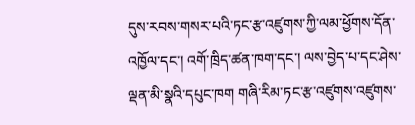དུས་རབས་གསར་པའི་ཏང་རྩ་འཛུགས་ཀྱི་ལམ་ཕྱོགས་དོན་འཁྱོལ་དང་། འགོ་ཁྲིད་ཚན་ཁག་དང་། ལས་བྱེད་པ་དང་ཤེས་ལྡན་མི་སྣའི་དཔུང་ཁག གཞི་རིམ་ཏང་རྩ་འཛུགས་འཛུགས་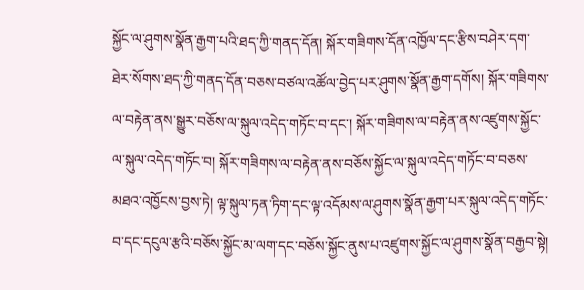སྐྱོང་ལ་ཤུགས་སྣོན་རྒྱག་པའི་ཐད་ཀྱི་གནད་དོན། སྐོར་གཟིགས་དོན་འཁྱོལ་དང་རྩིས་བཤེར་དག་ཐེར་སོགས་ཐད་ཀྱི་གནད་དོན་བཅས་བཙལ་འཚོལ་བྱེད་པར་ཤུགས་སྣོན་རྒྱག་དགོས། སྐོར་གཟིགས་ལ་བརྟེན་ནས་སྒྱུར་བཅོས་ལ་སྐུལ་འདེད་གཏོང་བ་དང་། སྐོར་གཟིགས་ལ་བརྟེན་ནས་འཛུགས་སྐྱོང་ལ་སྐུལ་འདེད་གཏོང་བ། སྐོར་གཟིགས་ལ་བརྟེན་ནས་བཅོས་སྐྱོང་ལ་སྐུལ་འདེད་གཏོང་བ་བཅས་མཐའ་འཁྱོངས་བྱས་ཏེ། ལྟ་སྐུལ་ཏན་ཏིག་དང་ལྟ་འདོམས་ལ་ཤུགས་སྣོན་རྒྱག་པར་སྐུལ་འདེད་གཏོང་བ་དང་དངུལ་རྩའི་བཅོས་སྐྱོང་མ་ལག་དང་བཅོས་སྐྱོང་ནུས་པ་འཛུགས་སྐྱོང་ལ་ཤུགས་སྣོན་བརྒྱབ་སྟེ།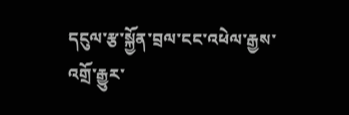དངུལ་རྩ་སྐྱོན་བྲལ་ངང་འཕེལ་རྒྱས་འགྲོ་རྒྱུར་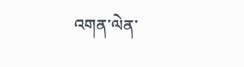འགན་ལེན་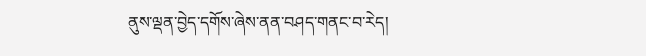ནུས་ལྡན་བྱེད་དགོས་ཞེས་ནན་བཤད་གནང་བ་རེད།